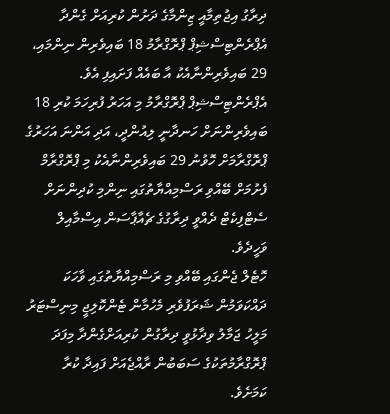ދިރާގު އިޖުތިމާއީ ޒިންމާގެ ދަށުން ކުރިއަށް ގެންދާ އެޕްރެންޓިސްޝިޕް ޕްރޮގްރާމު 18 ބައިވެރިން ނިންމައި، 29 ބައިވެރިންނާއެކު އާ ބައެއް ފަށައިފި އެވެ.
އެޕްރެންޓިސްޝިޕް ޕްރޮގްރާމު މި އަހަރު ފުރިހަމަ ކުރި 18 ބައިވެރިންނަށް ހަނދާނީ ލިއުންދީ، އަދި އަންނަ އަހަރުގެ ޕްރޮގްރާމަށް ހޮވުނު 29 ބައިވެރިންނާއެކު މި ޕްރޮގްރާމް ފެށުމަށް ބޭއްވި ރަސްމިއްޔާތުގައި ނިންމި ކުދިންނަށް ސެޓްފިކެޓް ދެއްވީ ދިރާގުގެ ޗެއާޕާސަން އިސްމާއިލް ވަހީދެވެ.
ހޮޓެލް ޖެންގައި ބޭއްވި މި ރަސްމިއްޔާތުގައި ވާހަކަ ދައްކަވަމުން ޝަރަފުވެރި މެހުމާން ޓެންކޮލިޖީ މިނިސްޓަރު މަލީހު ޖަމާލު ވިދާޅުވީ ދިރާގުން ކުރިއަށްގެންދާ މިފަދަ ޕްރޮގްރާމުތަކުގެ ސަބަބުން ރާއްޖެއަށް ފައިދާ ކުރާ ކަމަށެވެ.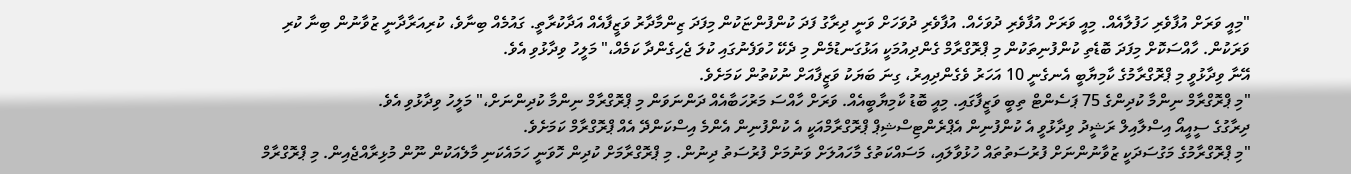"މިއީ ވަރަށް އުފާވެރި ހަފުލާއެއް. މިއީ ވަރަށް އުފާވެރި ދުވަހެއް. އުފާވެރި ދުވަހަށް ވަނީ ދިރާގު ފަދަ ކުންފުންޏަކުން މިފަދަ ޒިންމާދާރު ވަޒީފާއެއް އަދާކުރާތީ. ގައުމެއް ބިނާވެ، ކުރިއަރާދާނީ ޒުވާނުން ބިނާ ކުރި ވަރަކުން. ހާއްސަކޮށް މިފަދަ ބޮޑެތި ކުންފުނިތަކުން މި ޕްރޮގްރާމް ގެންދިއުމަކީ އަޅުގަނޑުމެން މި ދެކޭ ހުވަފެނުގައި ކުލަ ޖެހިގެންދާ ކަމެއް،" މަލީހު ވިދާޅުވި އެވެ.
އޭނާ ވިދާޅުވީ މި ޕްރޮގްރާމުގެ ކާމިޔާބީ އެނގެނީ 10 އަހަރު ވެގެންދިއިރު، ގިނަ ބަޔަކު ވަޒީފާއަށް ނުކުތުން ކަމަށެވެ.
"މި ޕްރޮގްރާމް ނިންމާ ކުދިންގެ 75 ޕަސެންޓް ތިބީ ވަޒީފާގައި. މިއީ ބޮޑު ކާމިޔާބީއެއް. ވަރަށް ހާއްސަ މަރުހަބާއެއް ދަންނަވަން މި ޕްރޮގްރާމް ނިންމާ ކުދިންނަށް،" މަލީހު ވިދާޅުވި އެވެ.
ދިރާގުގެ ސީއީއޯ އިސްލާއިލް ރަޝީދު ވިދާޅުވީ އެ ކުންފުނިން އެޕްރެންޓިސްޝިޕް ޕްރޮގްރާމްއަކީ އެ ކުންފުނިން އެންމެ އިސްކަންދޭ އެއް ޕްރޮގްރާމް ކަމަށެވެ.
"މި ޕްރޮގްރާމުގެ މަގުސަދަކީ ޒުވާނުންނަށް ފުރުސަތުތައް ހުޅުވާލައި، މަސައްކަތުގެ މާހައުލަށް ވަނުމަށް ފުރުސަތު ދިނުން. މި ޕްރޮގްރާމަށް ކުދިން ހޮވަނީ ހަމައެކަނި މާލެއަކުން ނޫން މުޅިރާއްޖެއިން. މި ޕްރޮގްރާމް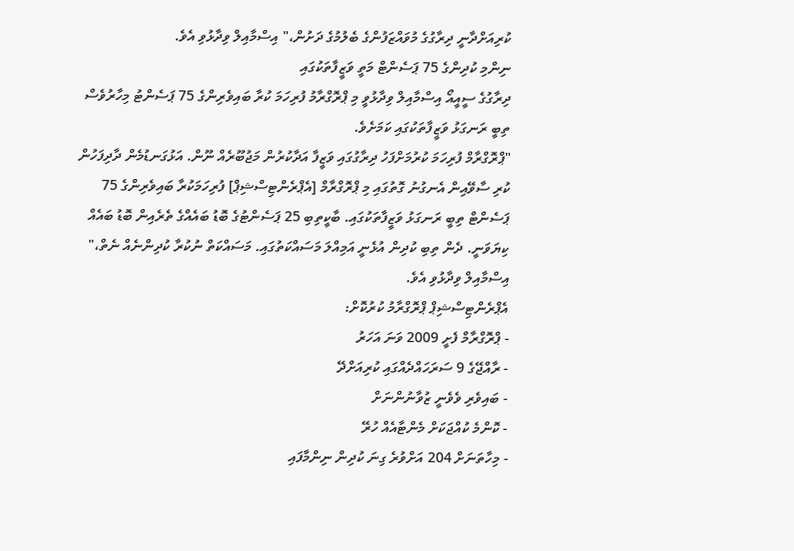ކުރިއަށްދާނީ ދިރާގުގެ މުވައްޒަފުންގެ ބެލުމުގެ ދަށުން،" އިސްމާއިލް ވިދާޅުވި އެވެ.
ނިންމި ކުދިންގެ 75 ޕަސެންޓް މަތީ ވަޒީފާތަކުގައި
ދިރާގުގެ ސީއީއޯ އިސްމާއިލް ވިދާޅުވީ މި ޕްރޮގްރާމު ފުރިހަމަ ކުރާ ބައިވެރިންގެ 75 ޕަސެންޓު މިހާރުވެސް ތިބީ ރަނގަޅު ވަޒީފާތަކުގައި ކަމަށެވެ.
"ޕްރޮގްރާމް ފުރިހަމަ ކުރުމަށްފަހު ދިރާގުގައި ވަޒީފާ އަދާކުރުން މަޖުބޫރެއް ނޫން. އަޅުގަނޑުމެން ދާދިފަހުން ކުރި ސާވޭއިން އެނގުނު ގޮތުގައި މި ޕްރޮގްރާމް [އެޕްރެންޓިސްޝިޕް] ފުރިހަމަކުރާ ބައިވެރިންގެ 75 ޕަސެންޓް ތިބީ ރަނގަޅު ވަޒީފާތަކުގައި. ބާކީތިބި 25 ޕަސެންޓުގެ ބޮޑު ބައެއްގެ ތެރެއިން ބޮޑު ބައެއް ކިޔަވަނީ. ދެން ތިބި ކުދިން އުޅެނީ އަމިއްލަ މަސައްކަތުގައި. މަސައްކަތް ނުކުރާ ކުދިންނެއް ނެތް،" އިސްމާއިލް ވިދާޅުވި އެވެ.
އެޕްރެންޓިސްޝިޕް ޕްރޮގްރާމު ކުރުކޮށް:
- ޕްރޮގްރާމް ފެށީ 2009 ވަނަ އަހަރު
- ރާއްޖޭގެ 9 ސަރަހައްދެއްގައި ކުރިއަށްދޭ
- ބައިވެރި ވެވެނީ ޒުވާނުންނަށް
- ކޮންމެ ކުއްޖަކަށް މެންޓާއެއް ހުރޭ
- މިހާތަނަށް 204 އަށްވުރެ ގިނަ ކުދިން ނިންމާފައި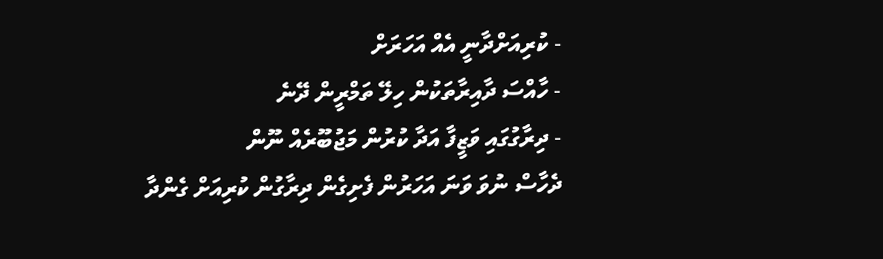- ކުރިއަށްދާނީ އެއް އަހަރަށް
- ހާއްސަ ދާއިރާތަކުން ހިލޭ ތަމްރީން ދޭނެ
- ދިރާގުގައި ވަޒީފާ އަދާ ކުރުން މަޖުބޫރެއް ނޫން
ދެހާސް ނުވަ ވަނަ އަހަރުން ފެށިގެން ދިރާގުން ކުރިއަށް ގެންދާ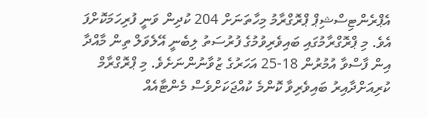އެޕްރެންޓިސްޝިޕް ޕްރޮގްރާމު މިހާތަނަށް 204 ކުދިން ވަނީ ފުރިހަމަކޮށްފަ އެވެ. މި ޕްރޮގްރާމުގައި ބައިވެރިވުމުގެ ފުރުސަތު ލިބެނީ އޭލެވަލް ތިން މާއްދާ އިން ފާސްވާ އުމުރުން 18-25 އަހަރުގެ ޒުވާނުންނަށެވެ. މި ޕްރޮގްރާމް ކުރިއަށްދާއިރު ބައިވެރިވާ ކޮންމެ ކުއްޖަކަށްވެސް މެންޓާއެއް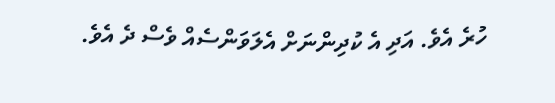ހުރެ އެވެ. އަދި އެ ކުދިންނަށް އެލަވަންސެއް ވެސް ދެ އެވެ.